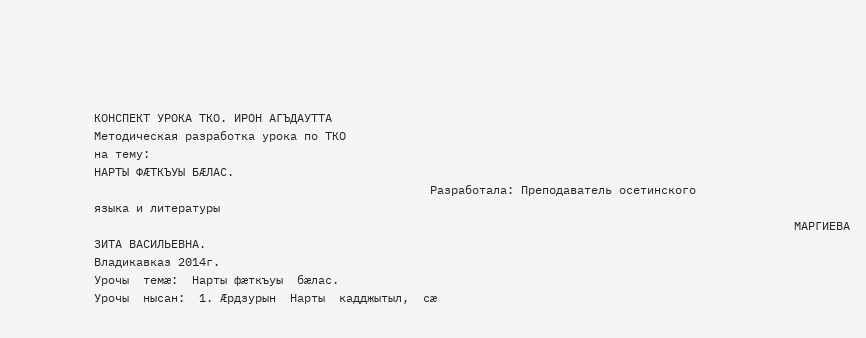КОНСПЕКТ УРОКА ТКО. ИРОН АГЪДАУТТА
Методическая разработка урока по ТКО
на тему:
НАРТЫ ФÆТКЪУЫ БÆЛАС.
                                                Разработала: Преподаватель осетинского                                                                                    языка и литературы
                                                                                                    МАРГИЕВА ЗИТА ВАСИЛЬЕВНА.
Владикавказ 2014г.
Урочы  темæ:  Нарты фæткъуы  бæлас.
Урочы  нысан:  1. Æрдзурын  Нарты  кадджытыл,  сæ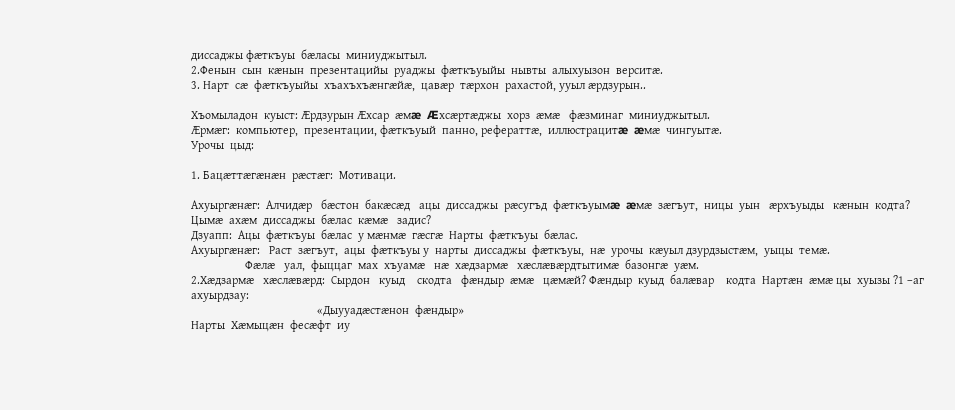диссаджы фæткъуы  бæласы  миниуджытыл.
2.Фенын  сын  кæнын  презентацийы  руаджы  фæткъуыйы  нывты  алыхуызон  верситæ.
3. Нарт  сæ  фæткъуыйы  хъахъхъæнгæйæ,  цавæр  тæрхон  рахастой, ууыл æрдзурын..

Хъомыладон  куыст: Æрдзурын Æхсар  æмæ  Æхсæртæджы  хорз  æмæ   фæзминаг  миниуджытыл.
Æрмæг:  компьютер,  презентации, фæткъуый  панно, рефераттæ,  иллюстрацитæ  æмæ  чингуытæ.
Урочы  цыд:

1. Бацæттæгæнæн  рæстæг:  Мотиваци.

Ахуыргæнæг:  Алчидæр   бæстон  бакæсæд   ацы  диссаджы  рæсугъд  фæткъуымæ  æмæ  зæгъут,  ницы  уын   æрхъуыды   кæнын  кодта? Цымæ  ахæм  диссаджы  бæлас  кæмæ   задис?
Дзуапп:  Ацы  фæткъуы  бæлас  у мæнмæ  гæсгæ  Нарты  фæткъуы  бæлас.
Ахуыргæнæг:   Раст  зæгъут,  ацы  фæткъуы у  нарты  диссаджы  фæткъуы,  нæ  урочы  кæуыл дзурдзыстæм,  уыцы  темæ.
                  Фæлæ   уал,  фыццаг  мах  хъуамæ   нæ  хæдзармæ   хæслæвæрдтытимæ  базонгæ  уæм.
2.Хæдзармæ   хæслæвæрд:  Сырдон   куыд    скодта   фæндыр  æмæ   цæмæй? Фæндыр  куыд  балæвар    кодта  Нартæн  æмæ цы  хуызы ?1 –аг  ахуырдзау:
                                          «Дыууадæстæнон  фæндыр»
Нарты  Хæмыцæн  фесæфт  иу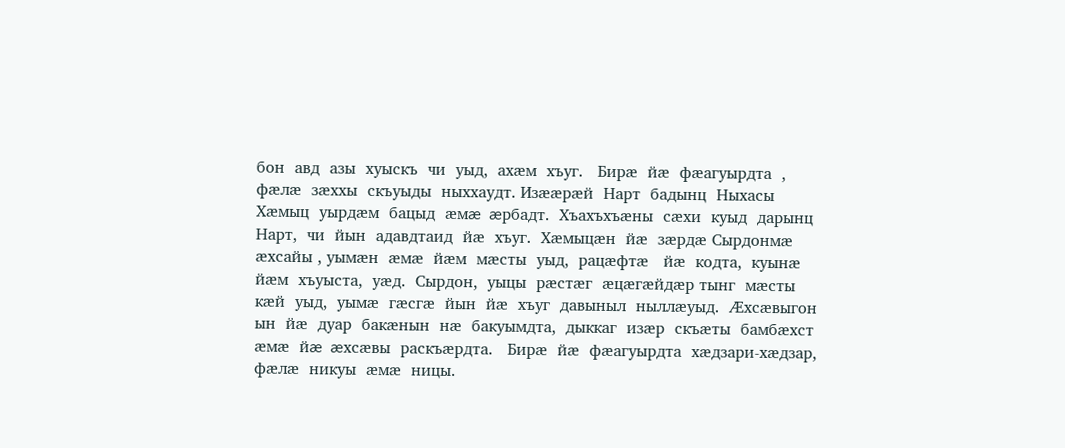бон  авд  азы  хуыскъ  чи  уыд,  ахæм  хъуг.   Бирæ  йæ  фæагуырдта  ,  фæлæ  зæххы  скъуыды  ныххаудт. Изææрæй  Нарт  бадынц  Ныхасы  Хæмыц  уырдæм  бацыд  æмæ  æрбадт.  Хъахъхъæны  сæхи  куыд  дарынц  Нарт,  чи  йын  адавдтаид  йæ  хъуг.  Хæмыцæн  йæ  зæрдæ Сырдонмæ  æхсайы , уымæн  æмæ  йæм  мæсты  уыд,  рацæфтæ   йæ  кодта,  куынæ   йæм  хъуыста,  уæд.  Сырдон,  уыцы  рæстæг  æцæгæйдæр тынг  мæсты  кæй  уыд,  уымæ  гæсгæ  йын  йæ  хъуг  давыныл  ныллæуыд.  Æхсæвыгон  ын  йæ  дуар  бакæнын  нæ  бакуымдта,  дыккаг  изæр  скъæты  бамбæхст  æмæ  йæ  æхсæвы  раскъæрдта.   Бирæ  йæ  фæагуырдта  хæдзари-хæдзар,  фæлæ  никуы  æмæ  ницы.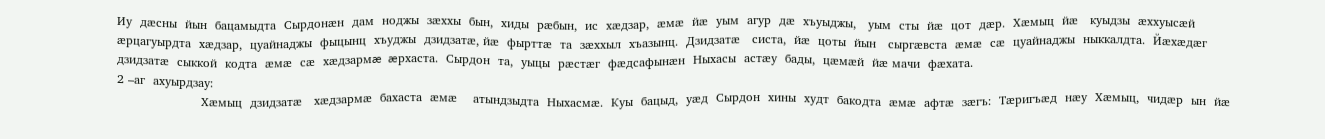Иу  дæсны  йын  бацамыдта  Сырдонæн  дам  ноджы  зæххы  бын,  хиды  рæбын,  ис  хæдзар,  æмæ  йæ  уым  агур  дæ  хъуыджы,   уым  сты  йæ  цот  дæр.  Хæмыц  йæ   куыдзы  æххуысæй  æрцагуырдта  хæдзар,  цуайнаджы  фыцынц  хъуджы  дзидзатæ, йæ  фырттæ  та  зæххыл  хъазынц.  Дзидзатæ   систа,  йæ  цоты  йын   сыргæвста  æмæ  сæ  цуайнаджы  ныккалдта.  Йæхæдæг  дзидзатæ  сыккой  кодта  æмæ  сæ  хæдзармæ  æрхаста.  Сырдон  та,  уыцы  рæстæг  фæдсафынæн  Ныхасы  астæу  бады,  цæмæй  йæ мачи  фæхата.
2 –аг  ахуырдзау:
                     Хæмыц  дзидзатæ   хæдзармæ  бахаста  æмæ    атындзыдта  Ныхасмæ.  Куы  бацыд,  уæд  Сырдон  хины  худт  бакодта  æмæ  афтæ  зæгъ:  Тæригъæд  нæу  Хæмыц,  чидæр  ын  йæ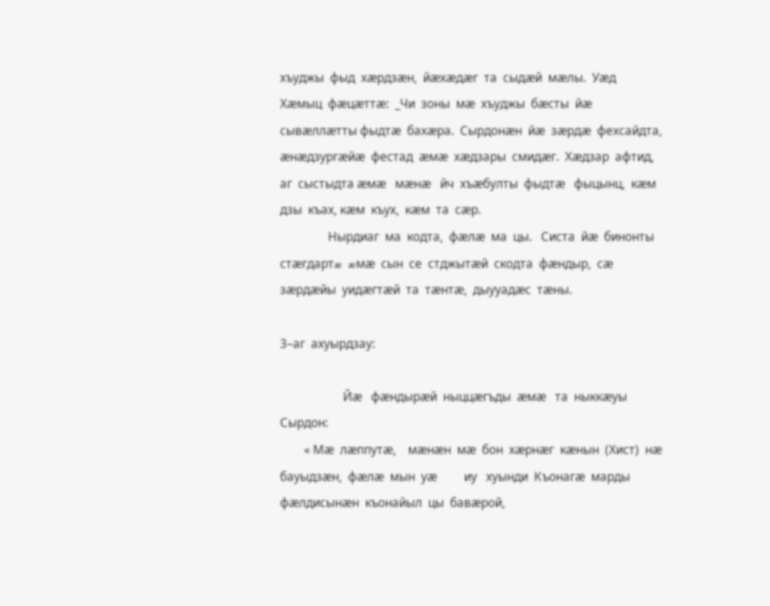хъуджы  фыд  хæрдзæн,  йæхæдæг  та  сыдæй  мæлы.  Уæд  Хæмыц  фæцæттæ:  _Чи  зоны  мæ  хъуджы  бæсты  йæ сывæллæтты фыдтæ  бахæра.  Сырдонæн  йæ  зæрдæ  фехсайдта,  æнæдзургæйæ  фестад  æмæ  хæдзары  смидæг.  Хæдзар  афтид,  аг  сыстыдта æмæ   мæнæ   йч  хъæбулты  фыдтæ   фыцынц,  кæм  дзы  къах, кæм  къух,  кæм  та  сæр.
                Нырдиаг  ма  кодта,  фæлæ  ма  цы.   Систа  йæ  бинонты  стæгдартæ  æмæ  сын  се  стджытæй  скодта  фæндыр,  сæ  зæрдæйы  уидæгтæй  та  тæнтæ,  дыууадæс  тæны.

3–аг  ахуырдзау:

                     Йæ   фæндырæй  ныццæгъды  æмæ   та  ныккæуы  Сырдон:
        « Мæ  лæппутæ,    мæнæн  мæ  бон  хæрнæг  кæнын  (Хист)  нæ  бауыдзæн,  фæлæ  мын  уæ         иу   хуынди  Къонагæ  марды  фæлдисынæн  къонайыл  цы  бавæрой,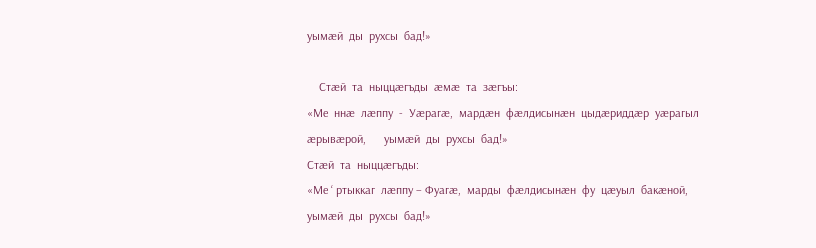уымæй  ды  рухcы  бад!»

    Стæй  та  ныццæгъды  æмæ  та  зæгъы:
«Ме  ннæ  лæппу  -  Уæрагæ,  мардæн  фæлдисынæн  цыдæриддæр  уæрагыл  æрывæрой,      уымæй  ды  рухсы  бад!»
Стæй  та  ныццæгъды:
«Ме ‘ ртыккаг  лæппу – Фуагæ,  марды  фæлдисынæн  фу  цæуыл  бакæной,  уымæй  ды  рухсы  бад!»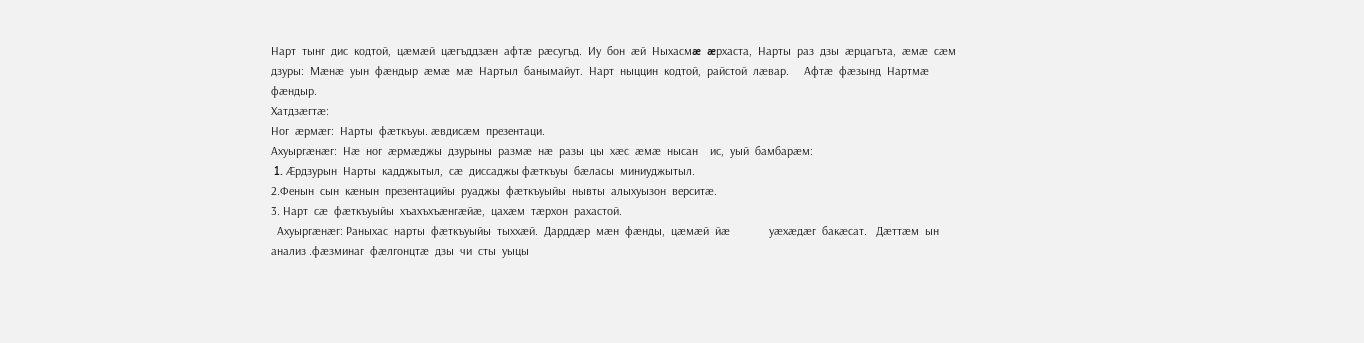Нарт  тынг  дис  кодтой,  цæмæй  цæгъддзæн  афтæ  рæсугъд.  Иу  бон  æй  Ныхасмæ  æрхаста,  Нарты  раз  дзы  æрцагъта,  æмæ  сæм  дзуры:  Мæнæ  уын  фæндыр  æмæ  мæ  Нартыл  банымайут.  Нарт  ныццин  кодтой,  райстой  лæвар.     Афтæ  фæзынд  Нартмæ фæндыр.
Хатдзæгтæ:
Ног  æрмæг:  Нарты  фæткъуы. æвдисæм  презентаци.
Ахуыргæнæг:  Нæ  ног  æрмæджы  дзурыны  размæ  нæ  разы  цы  хæс  æмæ  нысан    ис,  уый  бамбарæм:
 1. Æрдзурын  Нарты  кадджытыл,  сæ  диссаджы фæткъуы  бæласы  миниуджытыл.
2.Фенын  сын  кæнын  презентацийы  руаджы  фæткъуыйы  нывты  алыхуызон  верситæ.
3. Нарт  сæ  фæткъуыйы  хъахъхъæнгæйæ,  цахæм  тæрхон  рахастой.
  Ахуыргæнæг: Раныхас  нарты  фæткъуыйы  тыххæй.  Дарддæр  мæн  фæнды,  цæмæй  йæ             уæхæдæг  бакæсат.   Дæттæм  ын  анализ .фæзминаг  фæлгонцтæ  дзы  чи  сты  уыцы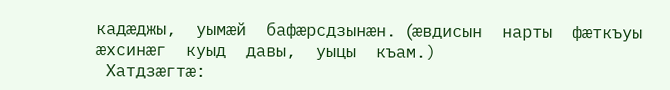кадæджы,  уымæй  бафæрсдзынæн. (æвдисын  нарты  фæткъуы  æхсинæг  куыд  давы,  уыцы  къам.)
 Хатдзæгтæ: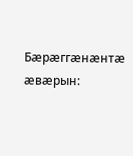Бæрæггæнæнтæ  æвæрын: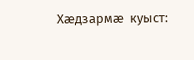Хæдзармæ  куыст: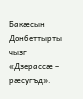Бакæсын  Донбеттырты  чызг   «Дзерассæ – рæсугъд».